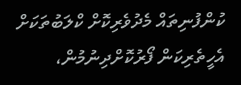ކުންފުނިތައް މެދުވެރިކޮށް ކްލަބުތަކަށް އެހީތެރިކަން ފޯރުކޮށްދިނުމުން،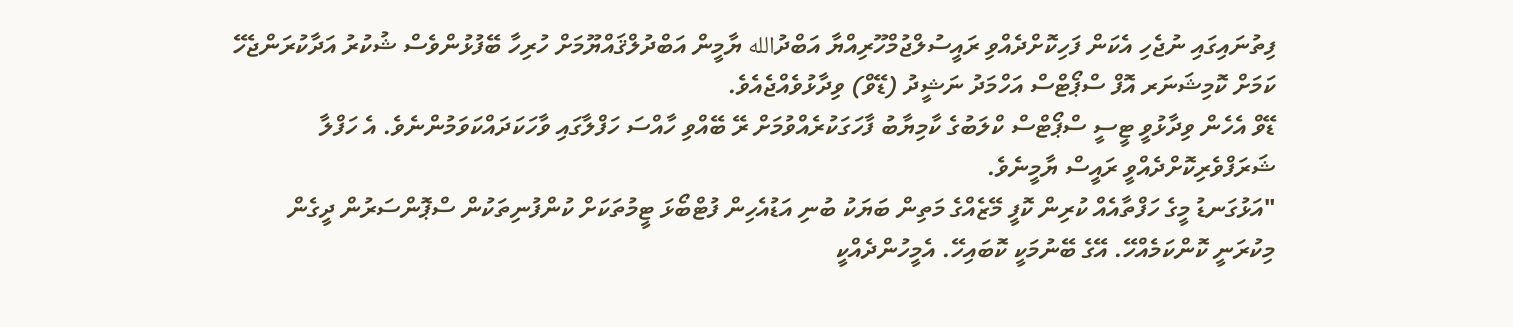ފިތުނައިގައި ނުޖެހި އެކަން ފަހިކޮށްދެއްވި ރައީސުލްޖުމްހޫރިއްޔާ އަބްދުالله ޔާމީން އަބްދުލްޤައްޔޫމަށް ހުރިހާ ބޭފުޅުންވެސް ޝުކުރު އަދާކުރަންޖެހޭ ކަމަށް ކޮމިޝަނަރ އޮފް ސްޕޯޓްސް އަހްމަދު ނަޝީދު (ޑޭވް) ވިދާޅުވެއްޖެއެވެ.
ޑޭވް އެހެން ވިދާޅުވީ ޓީސީ ސްޕޯޓްސް ކްލަބުގެ ކާމިޔާބު ފާހަގަކުރެއްވުމަށް ރޭ ބޭއްވި ހާއްސަ ހަފްލާގައި ވާހަކަދައްކަވަމުންނެވެ. އެ ހަފްލާ ޝަރަފްވެރިކޮށްދެއްވީ ރައީސް ޔާމީނެވެ.
"އަޅުގަނޑު މީގެ ހަފްތާއެއް ކުރިން ކޮފީ މޭޒެއްގެ މަތިން ބަޔަކު ބުނި އަޑުއެހިން ފުޓްބޯޅަ ޓީމުތަކަށް ކުންފުނިތަކުން ސްޕޮންސަރުން ދީގެން މިކުރަނީ ކޮންކަމެއްހޭ. އޭގެ ބޭނުމަކީ ކޮބައިހޭ. އެމީހުންދެއްކީ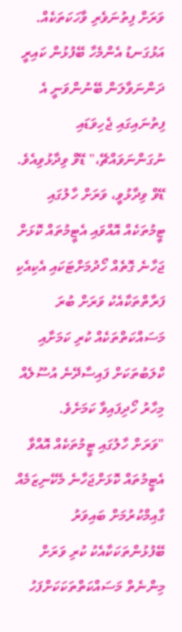ވަރަށް ފިތުނަވެރި ވާހަކަތަކެއް. އަޅުގަނޑު އެންމެހާ ބޭފުޅުން ކައިރީ ދަންނަވާލަން ބޭނުންވަނީ އެ ފިތުނައިގައި ޖެހިވަޑައި ނުގަންނަވައްޗޭ،" ޑޭވް ވިދާޅުވިއެވެ.
ޑޭވް ވިދާޅުވީ، ވަރަށް ހާލުގައި ޓީމުތަކެއް އޮއްވައި އެޓީމުތައް ކޮޅަށް ޖަހާނެ ގޮތެއް ހޯދުމަށްޓަކައި އެކިއެކި ފަރާތްތަކާއެކު ވަރަށް ބުރަ މަސައްކަތްތަކެއް ކުރި ކަމަށާއި ކްލަބުތަކަށް ފައިސާދޭނެ އުސޫލެއް މިހާރު ހޯދިފައިވާ ކަމަށެވެ.
"ވަރަށް ހާލުގައި ޓީމުތަކެއް އޮއްވާ އެޓީމުތައް ކޮޅަށްޖަހާނެ މެކޭނިޒަމެއް ގާއިމްކުރުމަށް ބައިވަރު ބޭފުޅުންތަކަކާއެކު ކުރި ވަރަށް މިންނެތް މަސައްކަތްތަކަކަށްފަހު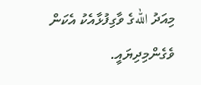މިއަދު اللهގެ ވާގިފުޅާއެކު އެކަން ވެގެންމިދިޔައީ.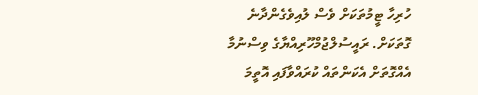ހުރިހާ ޓީމުތަކަށް ވެސް ލުއިވެގެންދާނެ ގޮތަކަށް. ރައީސުލްޖުމްހޫރިއްޔާގެ ވިސްނުމާ އެއްގޮތަށް އެކަންތައް ކުރައްވާފައި އޮތީމަ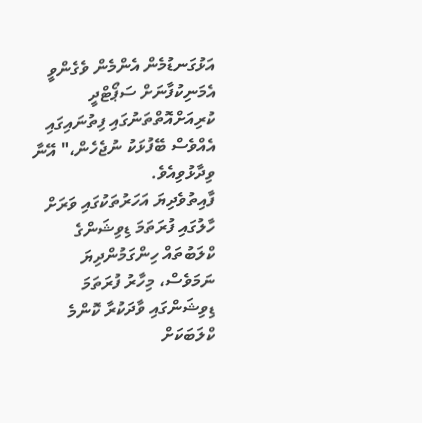އަޅުގަނޑުމެން އެންމެން ވެގެންވީ އެމަނިކުފާނަށް ސަޕޯޓްދީ ކުރިއަށްއޮތްތަނުގައި ފިތުނައިގައި އެއްވެސް ބޭފުޅަކު ނުޖެހެން،" އޭނާ ވިދާޅުވިއެވެ.
ފާއިތުވެދިޔަ އަހަރުތަކުގައި ވަރަށް ހާލުގައި ފުރަތަމަ ޑިވިޝަންގެ ކްލަބުތައް ހިންގަމުންދިޔަ ނަމަވެސް، މިހާރު ފުރަތަމަ ޑިވިޝަންގައި ވާދަކުރާ ކޮންމެ ކްލަބަކަށް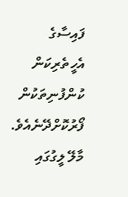ފައިސާގެ އެހީތެރިކަން ކުންފުނިތަކުން ފޯރުކޮށްދޭނެއެވެ. މާލޭ ލީގުގައި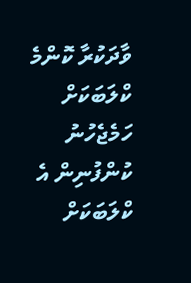ވާދަކުރާ ކޮންމެ ކްލަބަކަށް ހަމެޖެހުނު ކުންފުނިން އެ ކްލަބަކަށް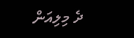ދެ މިލިއަން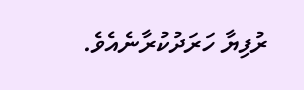ރުފިޔާ ހަރަދުކުރާނެއެވެ.